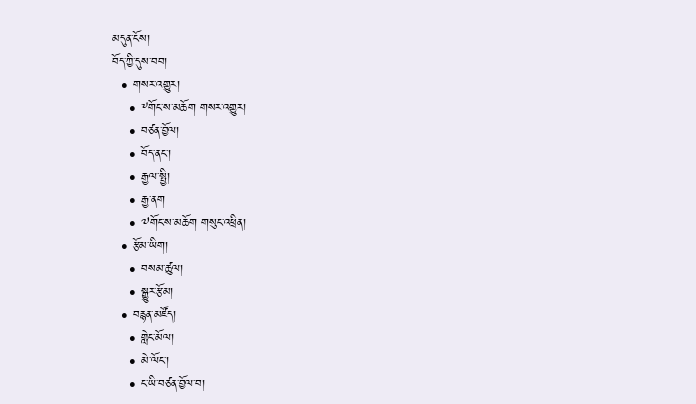མདུན་ངོས།
བོད་ཀྱི་དུས་བབ།
  • གསར་འགྱུར།
    • ༸གོང་ས་མཆོག གསར་འགྱུར།
    • བཙན་བྱོལ།
    • བོད་ནང་།
    • རྒྱལ་སྤྱི།
    • རྒྱ་ནག
    • ༧གོང་ས་མཆོག གསུང་འཕྲིན།
  • རྩོམ་ཡིག།
    • བསམ་ཚུལ།
    • སྒྱུར་རྩོམ།
  • བརྙན་མཛོད།
    • གླེང་མོལ།
    • མེ་ལོང་།
    • ང་ཡི་བཙན་བྱོལ་བ།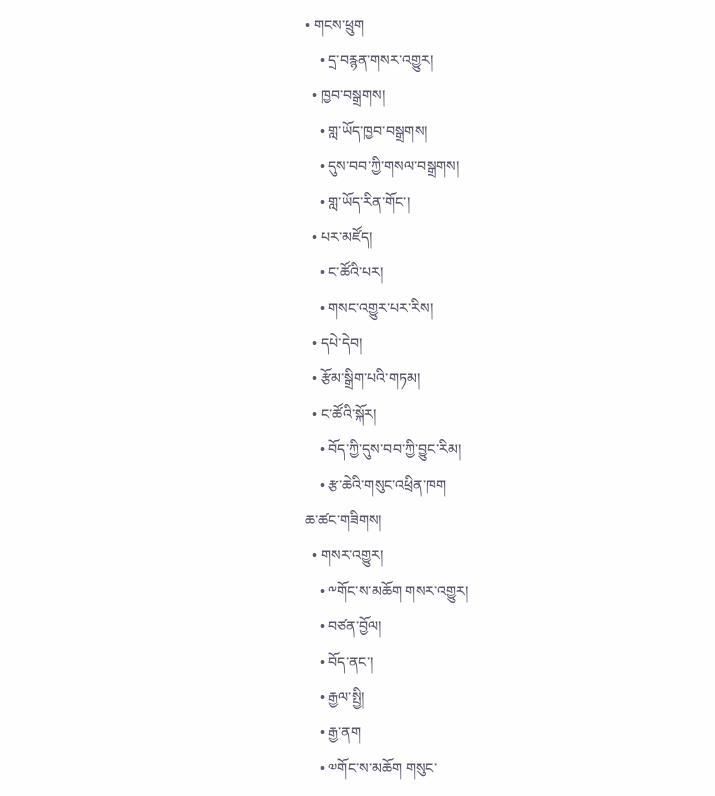• གངས་ཕྲུག
    • དྲ་བརྙན་གསར་འགྱུར།
  • ཁྱབ་བསྒྲགས།
    • གླ་ཡོད་ཁྱབ་བསྒྲགས།
    • དུས་བབ་ཀྱི་གསལ་བསྒྲགས།
    • གླ་ཡོད་རིན་གོང་།
  • པར་མཛོད།
    • ང་ཚོའི་པར།
    • གསང་འགྱུར་པར་རིས།
  • དཔེ་དེབ།
  • རྩོམ་སྒྲིག་པའི་གཏམ།
  • ང་ཚོའི་སྐོར།
    • བོད་ཀྱི་དུས་བབ་ཀྱི་བྱུང་རིམ།
    • རྩ་ཆེའི་གསུང་འཕྲིན་ཁག
ཆ་ཚང་གཟིགས།
  • གསར་འགྱུར།
    • ༸གོང་ས་མཆོག གསར་འགྱུར།
    • བཙན་བྱོལ།
    • བོད་ནང་།
    • རྒྱལ་སྤྱི།
    • རྒྱ་ནག
    • ༧གོང་ས་མཆོག གསུང་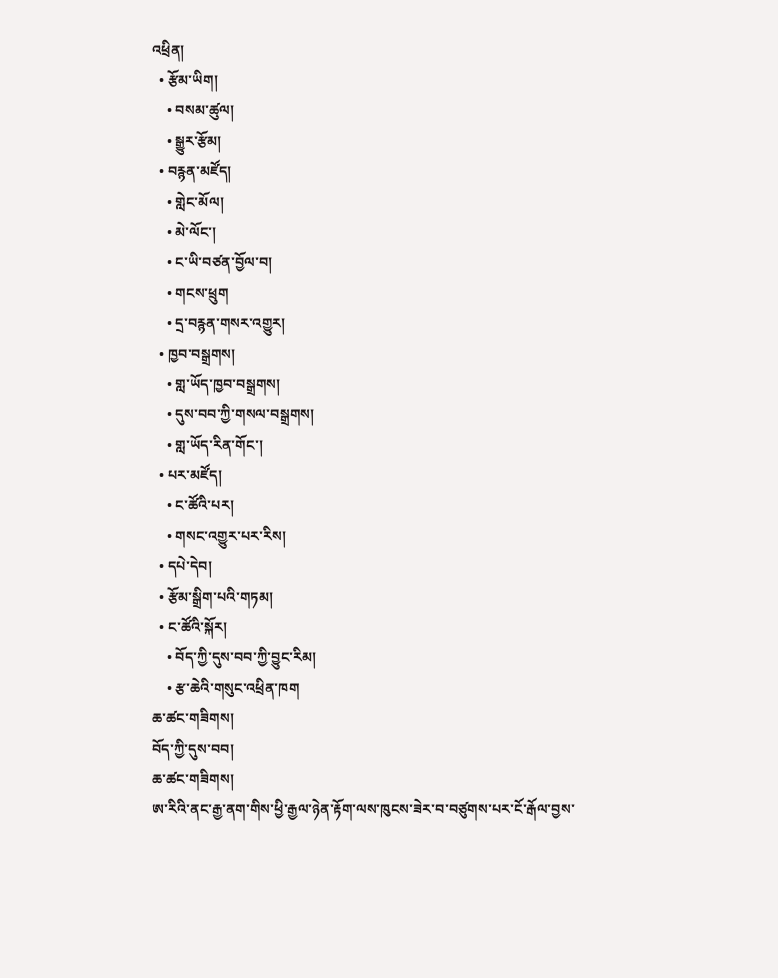འཕྲིན།
  • རྩོམ་ཡིག།
    • བསམ་ཚུལ།
    • སྒྱུར་རྩོམ།
  • བརྙན་མཛོད།
    • གླེང་མོལ།
    • མེ་ལོང་།
    • ང་ཡི་བཙན་བྱོལ་བ།
    • གངས་ཕྲུག
    • དྲ་བརྙན་གསར་འགྱུར།
  • ཁྱབ་བསྒྲགས།
    • གླ་ཡོད་ཁྱབ་བསྒྲགས།
    • དུས་བབ་ཀྱི་གསལ་བསྒྲགས།
    • གླ་ཡོད་རིན་གོང་།
  • པར་མཛོད།
    • ང་ཚོའི་པར།
    • གསང་འགྱུར་པར་རིས།
  • དཔེ་དེབ།
  • རྩོམ་སྒྲིག་པའི་གཏམ།
  • ང་ཚོའི་སྐོར།
    • བོད་ཀྱི་དུས་བབ་ཀྱི་བྱུང་རིམ།
    • རྩ་ཆེའི་གསུང་འཕྲིན་ཁག
ཆ་ཚང་གཟིགས།
བོད་ཀྱི་དུས་བབ།
ཆ་ཚང་གཟིགས།
ཨ་རིའི་ནང་རྒྱ་ནག་གིས་ཕྱི་རྒྱལ་ཉེན་རྟོག་ལས་ཁུངས་ཟེར་བ་བཙུགས་པར་ངོ་རྒོལ་བྱས་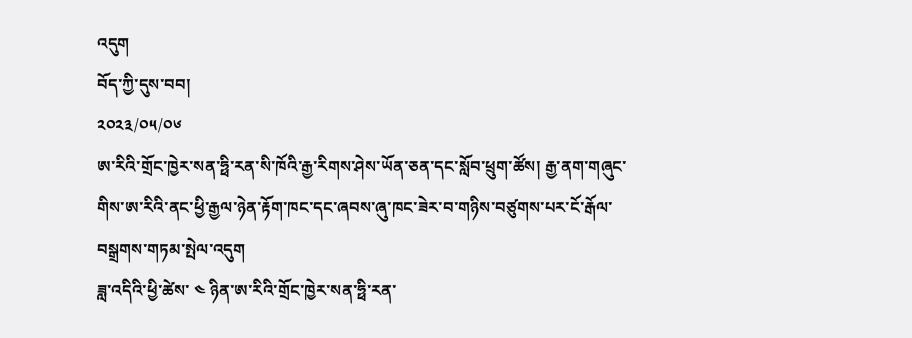འདུག
བོད་ཀྱི་དུས་བབ།
༢༠༢༣/༠༥/༠༦
ཨ་རིའི་གྲོང་ཁྱེར་སན་ཧྥི་རན་སི་ཁོའི་རྒྱ་རིགས་ཤེས་ཡོན་ཅན་དང་སློབ་ཕྲུག་ཚོས། རྒྱ་ནག་གཞུང་གིས་ཨ་རིའི་ནང་ཕྱི་རྒྱལ་ཉེན་རྟོག་ཁང་དང་ཞབས་ཞུ་ཁང་ཟེར་བ་གཉིས་བཙུགས་པར་ངོ་རྒོལ་བསྒྲགས་གཏམ་སྤེལ་འདུག
ཟླ་འདིའི་ཕྱི་ཚེས་ ༤ ཉིན་ཨ་རིའི་གྲོང་ཁྱེར་སན་ཧྥི་རན་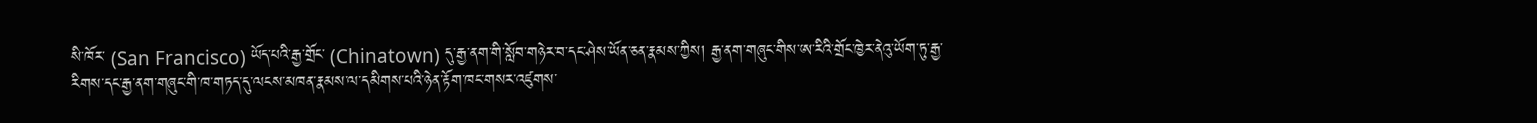སི་ཁོར་ (San Francisco) ཡོད་པའི་རྒྱ་གྲོང་ (Chinatown) དུ་རྒྱ་ནག་གི་སློབ་གཉེར་བ་དང་ཤེས་ཡོན་ཅན་རྣམས་ཀྱིས། རྒྱ་ནག་གཞུང་གིས་ཨ་རིའི་གྲོང་ཁྱེར་ནེའུ་ཡོག་ཏུ་རྒྱ་རིགས་དང་རྒྱ་ནག་གཞུང་གི་ཁ་གཏད་དུ་ལངས་མཁན་རྣམས་ལ་དམིགས་པའི་ཉེན་རྟོག་ཁང་གསར་འཛུགས་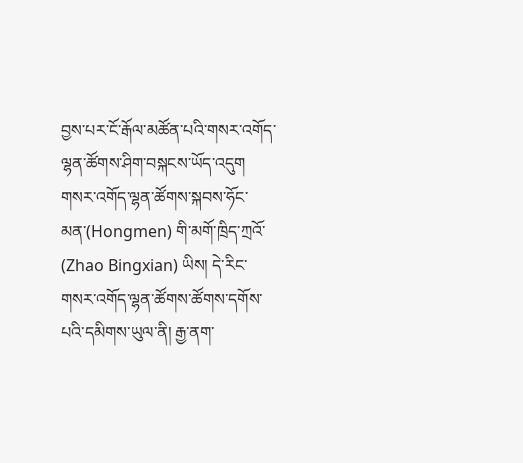བྱས་པར་ངོ་རྒོལ་མཚོན་པའི་གསར་འགོད་ལྷན་ཚོགས་ཤིག་བསྐངས་ཡོད་འདུག
གསར་འགོད་ལྷན་ཚོགས་སྐབས་ཧོང་མན་(Hongmen) གི་མགོ་ཁྲིད་ཀྲའོ་ (Zhao Bingxian) ཡིས། དེ་རིང་གསར་འགོད་ལྷན་ཚོགས་ཚོགས་དགོས་པའི་དམིགས་ཡུལ་ནི། རྒྱ་ནག་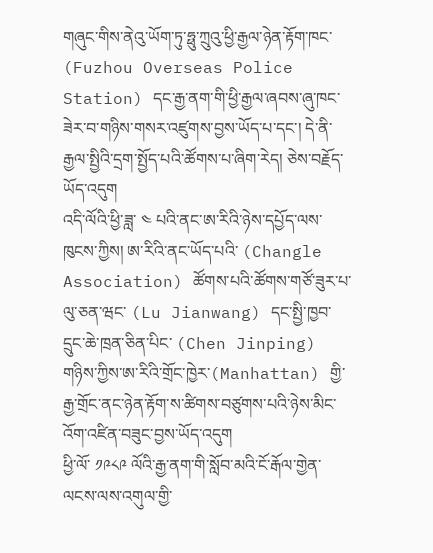གཞུང་གིས་ནེའུ་ཡོག་ཏུ་ཧྥུ་ཀྲུའུ་ཕྱི་རྒྱལ་ཉེན་རྟོག་ཁང་ (Fuzhou Overseas Police Station) དང་རྒྱ་ནག་གི་ཕྱི་རྒྱལ་ཞབས་ཞུ་ཁང་ཟེར་བ་གཉིས་གསར་འཛུགས་བྱས་ཡོད་པ་དང་། དེ་ནི་རྒྱལ་སྤྱིའི་དྲག་སྤྱོད་པའི་ཚོགས་པ་ཞིག་རེད། ཅེས་བརྗོད་ཡོད་འདུག
འདི་ལོའི་ཕྱི་ཟླ་ ༤ པའི་ནང་ཨ་རིའི་ཉེས་དཔྱོད་ལས་ཁུངས་ཀྱིས། ཨ་རིའི་ནང་ཡོད་པའི་ (Changle Association) ཚོགས་པའི་ཚོགས་གཙོ་ཟུར་པ་ལུ་ཅན་ཝང་ (Lu Jianwang) དང་སྤྱི་ཁྱབ་དྲུང་ཆེ་ཁྲན་ཅིན་པིང་ (Chen Jinping) གཉིས་ཀྱིས་ཨ་རིའི་གྲོང་ཁྱེར་(Manhattan) གྱི་རྒྱ་གྲོང་ནང་ཉེན་རྟོག་ས་ཚིགས་བཙུགས་པའི་ཉེས་མིང་འོག་འཛིན་བཟུང་བྱས་ཡོད་འདུག
ཕྱི་ལོ་ ༡༩༨༩ ལོའི་རྒྱ་ནག་གི་སློབ་མའི་ངོ་རྒོལ་གྱེན་ལངས་ལས་འགུལ་གྱི་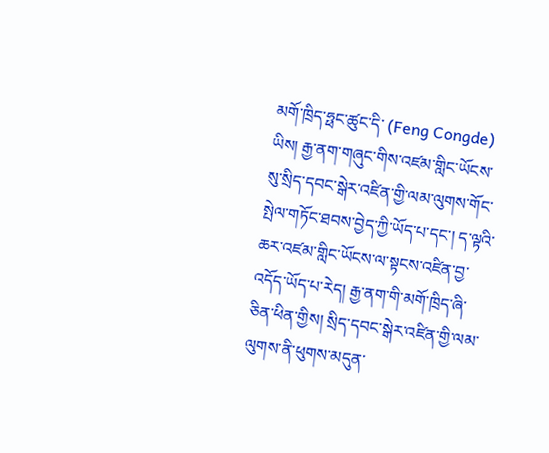མགོ་ཁྲིད་ཧྥང་ཚུང་དི་ (Feng Congde) ཡིས། རྒྱ་ནག་གཞུང་གིས་འཛམ་གླིང་ཡོངས་སུ་སྲིད་དབང་སྒེར་འཛིན་གྱི་ལམ་ལུགས་གོང་སྤེལ་གཏོང་ཐབས་བྱེད་ཀྱི་ཡོད་པ་དང་། ད་ལྟའི་ཆར་འཛམ་གླིང་ཡོངས་ལ་སྟངས་འཛིན་བྱ་འདོད་ཡོད་པ་རེད། རྒྱ་ནག་གི་མགོ་ཁྲིད་ཞི་ཅིན་ཕིན་གྱིས། སྲིད་དབང་སྒེར་འཛིན་གྱི་ལམ་ལུགས་ནི་ཕུགས་མདུན་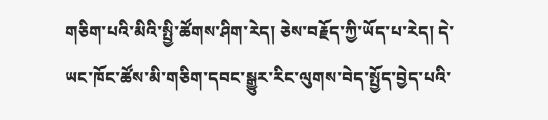གཅིག་པའི་མིའི་སྤྱི་ཚོགས་ཤིག་རེད། ཅེས་བརྗོད་ཀྱི་ཡོད་པ་རེད། དེ་ཡང་ཁོང་ཚོས་མི་གཅིག་དབང་སྒྱུར་རིང་ལུགས་བེད་སྤྱོད་བྱེད་པའི་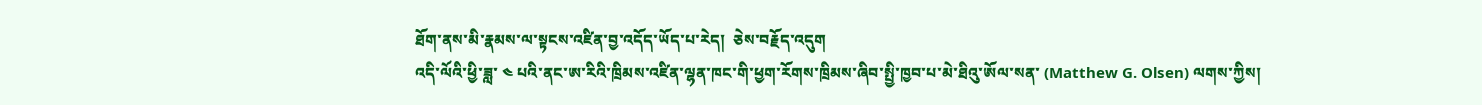ཐོག་ནས་མི་རྣམས་ལ་སྟངས་འཛིན་བྱ་འདོད་ཡོད་པ་རེད།  ཅེས་བརྗོད་འདུག
འདི་ལོའི་ཕྱི་ཟླ་ ༤ པའི་ནང་ཨ་རིའི་ཁྲིམས་འཛིན་ལྷན་ཁང་གི་ཕྱག་རོགས་ཁྲིམས་ཞིབ་སྤྱི་ཁྱབ་པ་མེ་ཐིའུ་ཨོལ་སན་ (Matthew G. Olsen) ལགས་ཀྱིས།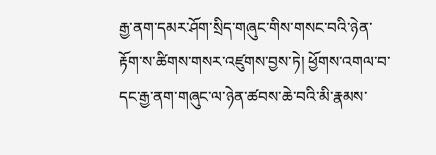རྒྱ་ནག་དམར་ཤོག་སྲིད་གཞུང་གིས་གསང་བའི་ཉེན་རྟོག་ས་ཚིགས་གསར་འཛུགས་བྱས་ཏེ། ཕྱོགས་འགལ་བ་དང་རྒྱ་ནག་གཞུང་ལ་ཉེན་ཚབས་ཆེ་བའི་མི་རྣམས་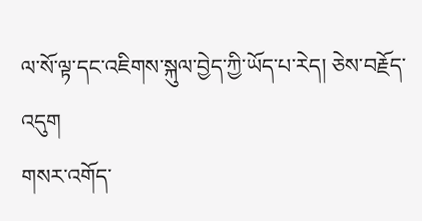ལ་སོ་ལྟ་དང་འཇིགས་སྐུལ་བྱེད་ཀྱི་ཡོད་པ་རེད། ཅེས་བརྗོད་འདུག
གསར་འགོད་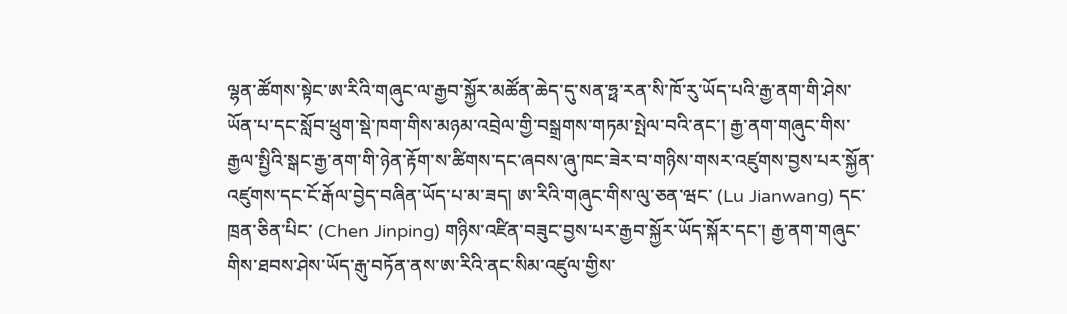ལྷན་ཚོགས་སྟེང་ཨ་རིའི་གཞུང་ལ་རྒྱབ་སྐྱོར་མཚོན་ཆེད་དུ་སན་ཧྥ་རན་སི་ཁོ་རུ་ཡོད་པའི་རྒྱ་ནག་གི་ཤེས་ཡོན་པ་དང་སློབ་ཕྲུག་སྡེ་ཁག་གིས་མཉམ་འབྲེལ་གྱི་བསྒྲགས་གཏམ་སྤེལ་བའི་ནང་། རྒྱ་ནག་གཞུང་གིས་རྒྱལ་སྤྱིའི་སྒང་རྒྱ་ནག་གི་ཉེན་རྟོག་ས་ཚིགས་དང་ཞབས་ཞུ་ཁང་ཟེར་བ་གཉིས་གསར་འཛུགས་བྱས་པར་སྐྱོན་འཛུགས་དང་ངོ་རྒོལ་བྱེད་བཞིན་ཡོད་པ་མ་ཟད། ཨ་རིའི་གཞུང་གིས་ལུ་ཅན་ཝང་ (Lu Jianwang) དང་ཁྲན་ཅིན་པིང་ (Chen Jinping) གཉིས་འཛིན་བཟུང་བྱས་པར་རྒྱབ་སྐྱོར་ཡོད་སྐོར་དང་། རྒྱ་ནག་གཞུང་གིས་ཐབས་ཤེས་ཡོད་རྒུ་བཏོན་ནས་ཨ་རིའི་ནང་སིམ་འཛུལ་གྱིས་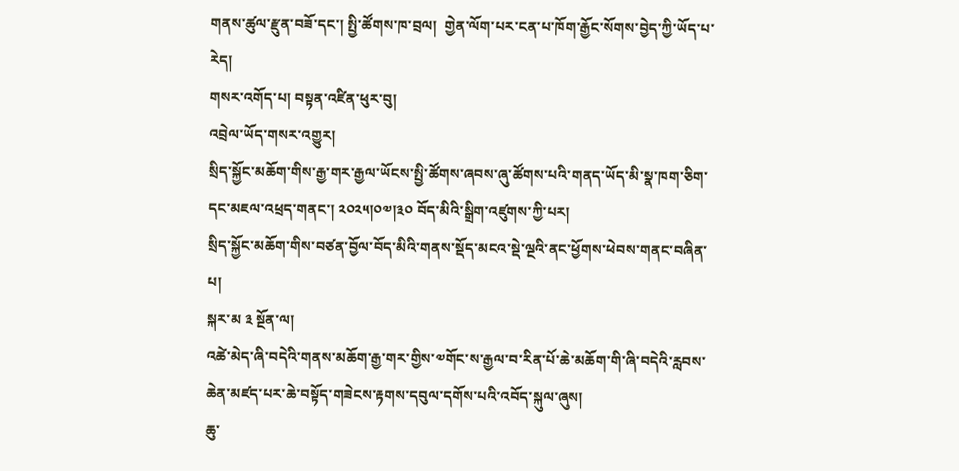གནས་ཚུལ་རྫུན་བཟོ་དང་། སྤྱི་ཚོགས་ཁ་བྲལ།  གྱེན་ལོག་པར་ངན་པ་ཁོག་རྒྱོང་སོགས་བྱེད་ཀྱི་ཡོད་པ་རེད།
གསར་འགོད་པ། བསྟན་འཛིན་ཕུར་བུ།
འབྲེལ་ཡོད་གསར་འགྱུར།
སྲིད་སྐྱོང་མཆོག་གིས་རྒྱ་གར་རྒྱལ་ཡོངས་སྤྱི་ཚོགས་ཞབས་ཞུ་ཚོགས་པའི་གནད་ཡོད་མི་སྣ་ཁག་ཅིག་དང་མཇལ་འཕྲད་གནང་། ༢༠༢༥།༠༧།༣༠ བོད་མིའི་སྒྲིག་འཛུགས་ཀྱི་པར།
སྲིད་སྐྱོང་མཆོག་གིས་བཙན་བྱོལ་བོད་མིའི་གནས་སྡོད་མངའ་སྡེ་ལྔའི་ནང་ཕྱོགས་ཕེབས་གནང་བཞིན་པ།
སྐར་མ ༣ སྔོན་ལ།
འཚེ་མེད་ཞི་བདེའི་གནས་མཆོག་རྒྱ་གར་གྱིས་༧གོང་ས་རྒྱལ་བ་རིན་པོ་ཆེ་མཆོག་གི་ཞི་བདེའི་རླབས་ཆེན་མཛད་པར་ཆེ་བསྟོད་གཟེངས་རྟགས་དབུལ་དགོས་པའི་འབོད་སྐུལ་ཞུས།
ཆུ་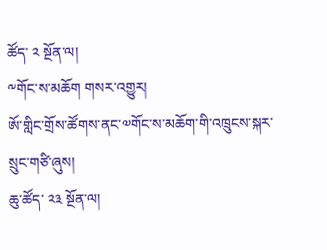ཚོད་ ༢ སྔོན་ལ།
༸གོང་ས་མཆོག གསར་འགྱུར།
ཨོ་གླིང་གྲོས་ཚོགས་ནང་༧གོང་ས་མཆོག་གི་འཁྲུངས་སྐར་སྲུང་གཙི་ཞུས།
ཆུ་ཚོད་ ༢༣ སྔོན་ལ།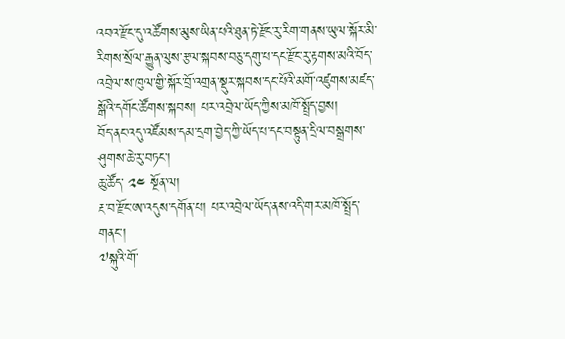འབའ་རྫོང་དུ་འཚོགས་མུས་ཡིན་པའི་ཐུན་ཏེ་རྫོང་རུ་རིག་གནས་ཡུལ་སྐོར་མི་རིགས་སྲོལ་རྒྱུན་ལུས་རྩལ་སྐབས་བཅུ་དགུ་པ་དང་རྫོང་རུ་རྟགས་མའི་བོད་འབྲེལ་ས་ཁུལ་གྱི་སྐོར་བྲོ་འགྲན་སྡུར་སྐབས་དང་པོའི་མགོ་འཛུགས་མཛད་སྒོའི་དགོང་ཚོགས་སྐབས། པར་འབྲེལ་ཡོད་ཀྱིས་མཁོ་སྤྲོད་བྱས།
བོད་ནང་འདུ་འཛོམས་དམ་དྲག་བྱེད་ཀྱི་ཡོད་པ་དང་བསྟུན་དྲིལ་བསྒྲགས་ཤུགས་ཆེ་རུ་བཏང་།
ཆུ་ཚོད་ ༢༤ སྔོན་ལ།
རྔ་བ་རྫོང་ཨ་འདུས་དགོན་པ། པར་འབྲེལ་ཡོད་ནས་འདི་གར་མཁོ་སྤྲོད་གནང་།
༧སྐུའི་གོ་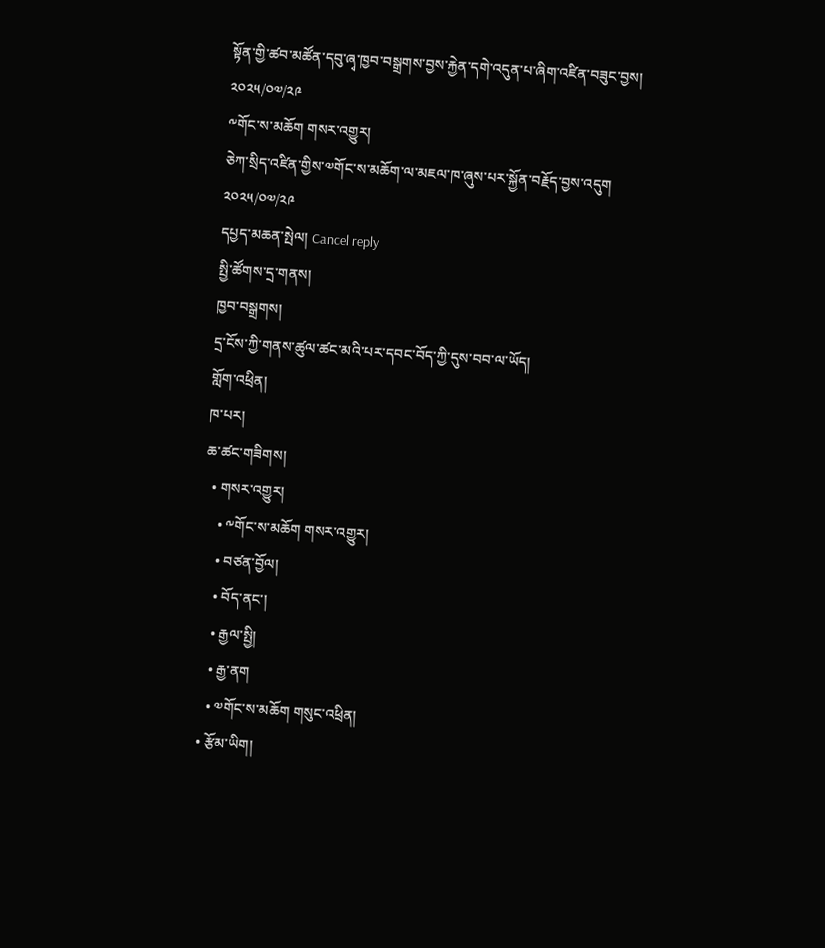སྟོན་གྱི་ཚབ་མཚོན་དབུ་ཞྭ་ཁྱབ་བསྒྲགས་བྱས་རྐྱེན་དགེ་འདུན་པ་ཞིག་འཛིན་བཟུང་བྱས།
༢༠༢༥/༠༧/༢༩
༸གོང་ས་མཆོག གསར་འགྱུར།
ཅེཀ་སྲིད་འཛིན་གྱིས་༧གོང་ས་མཆོག་ལ་མཇལ་ཁ་ཞུས་པར་སྐྱོན་བརྗོད་བྱས་འདུག
༢༠༢༥/༠༧/༢༩
དཔྱད་མཆན་སྤེལ། Cancel reply
སྤྱི་ཚོགས་དྲ་གནས།
ཁྱབ་བསྒྲགས།
དྲ་ངོས་ཀྱི་གནས་ཚུལ་ཚང་མའི་པར་དབང་བོད་ཀྱི་དུས་བབ་ལ་ཡོད།
གློག་འཕྲིན།
ཁ་པར།
ཆ་ཚང་གཟིགས།
  • གསར་འགྱུར།
    • ༸གོང་ས་མཆོག གསར་འགྱུར།
    • བཙན་བྱོལ།
    • བོད་ནང་།
    • རྒྱལ་སྤྱི།
    • རྒྱ་ནག
    • ༧གོང་ས་མཆོག གསུང་འཕྲིན།
  • རྩོམ་ཡིག།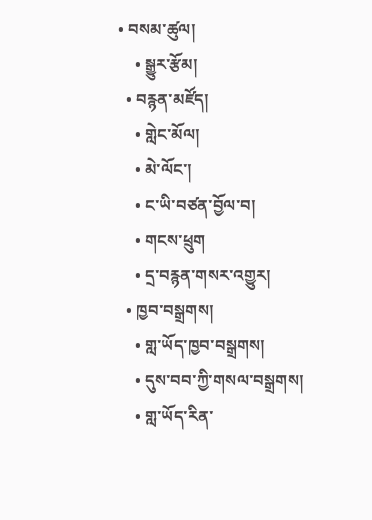• བསམ་ཚུལ།
    • སྒྱུར་རྩོམ།
  • བརྙན་མཛོད།
    • གླེང་མོལ།
    • མེ་ལོང་།
    • ང་ཡི་བཙན་བྱོལ་བ།
    • གངས་ཕྲུག
    • དྲ་བརྙན་གསར་འགྱུར།
  • ཁྱབ་བསྒྲགས།
    • གླ་ཡོད་ཁྱབ་བསྒྲགས།
    • དུས་བབ་ཀྱི་གསལ་བསྒྲགས།
    • གླ་ཡོད་རིན་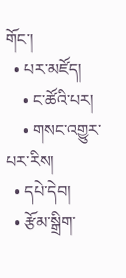གོང་།
  • པར་མཛོད།
    • ང་ཚོའི་པར།
    • གསང་འགྱུར་པར་རིས།
  • དཔེ་དེབ།
  • རྩོམ་སྒྲིག་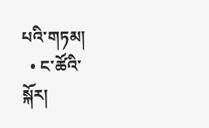པའི་གཏམ།
  • ང་ཚོའི་སྐོར།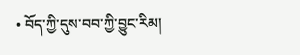• བོད་ཀྱི་དུས་བབ་ཀྱི་བྱུང་རིམ།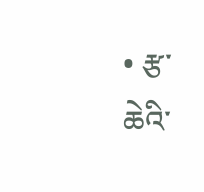• རྩ་ཆེའི་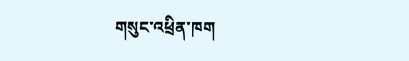གསུང་འཕྲིན་ཁག